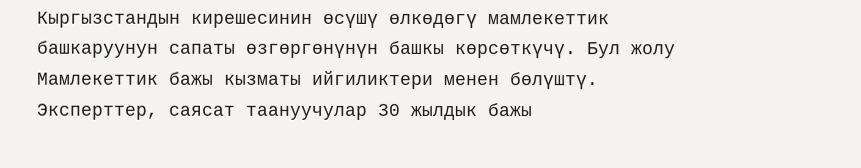Кыргызстандын кирешесинин өсүшү өлкөдөгү мамлекеттик башкаруунун сапаты өзгөргөнүнүн башкы көрсөткүчү. Бул жолу Мамлекеттик бажы кызматы ийгиликтери менен бөлүштү. Эксперттер, саясат таануучулар 30 жылдык бажы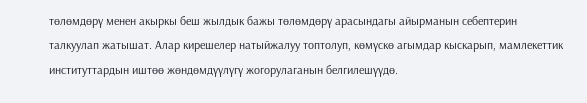төлөмдөрү менен акыркы беш жылдык бажы төлөмдөрү арасындагы айырманын себептерин талкуулап жатышат. Алар кирешелер натыйжалуу топтолуп, көмүскө агымдар кыскарып, мамлекеттик институттардын иштөө жөндөмдүүлүгү жогорулаганын белгилешүүдө.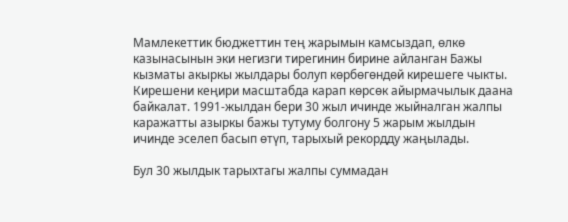Мамлекеттик бюджеттин тең жарымын камсыздап, өлкө казынасынын эки негизги тирегинин бирине айланган Бажы кызматы акыркы жылдары болуп көрбөгөндөй кирешеге чыкты. Кирешени кеңири масштабда карап көрсөк айырмачылык даана байкалат. 1991-жылдан бери 30 жыл ичинде жыйналган жалпы каражатты азыркы бажы тутуму болгону 5 жарым жылдын ичинде эселеп басып өтүп, тарыхый рекордду жаңылады.

Бул 30 жылдык тарыхтагы жалпы суммадан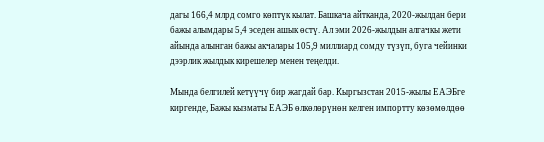дагы 166,4 млрд сомго көптүк кылат. Башкача айтканда, 2020-жылдан бери бажы алымдары 5,4 эседен ашык өстү. Ал эми 2026-жылдын алгачкы жети айында алынган бажы акчалары 105,9 миллиард сомду түзүп, буга чейинки дээрлик жылдык кирешелер менен теңелди.

Мында белгилей кетүүчү бир жагдай бар. Кыргызстан 2015-жылы ЕАЭБге киргенде, Бажы кызматы ЕАЭБ өлкөлөрүнөн келген импортту көзөмөлдөө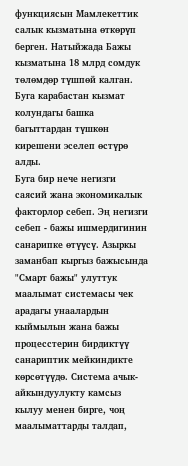функциясын Мамлекеттик салык кызматына өткөрүп берген. Натыйжада Бажы кызматына 18 млрд сомдук төлөмдөр түшпөй калган. Буга карабастан кызмат колундагы башка багыттардан түшкөн кирешени эселеп өстүрө алды.
Буга бир нече негизги саясий жана экономикалык факторлор себеп. Эң негизги себеп - бажы ишмердигинин санарипке өтүүсү. Азыркы заманбап кыргыз бажысында "Смарт бажы" улуттук маалымат системасы чек арадагы унаалардын кыймылын жана бажы процесстерин бирдиктүү санариптик мейкиндикте көрсөтүүдө. Система ачык-айкындуулукту камсыз кылуу менен бирге, чоң маалыматтарды талдап,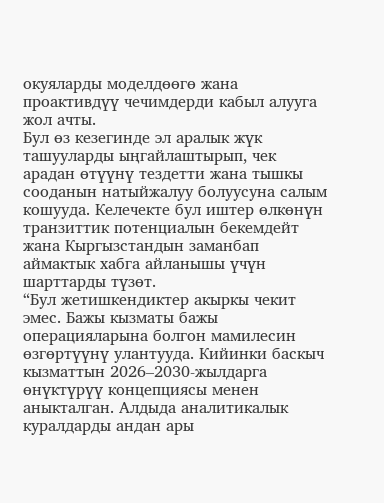окуяларды моделдөөгө жана проактивдүү чечимдерди кабыл алууга жол ачты.
Бул өз кезегинде эл аралык жүк ташууларды ыңгайлаштырып, чек арадан өтүүнү тездетти жана тышкы сооданын натыйжалуу болуусуна салым кошууда. Келечекте бул иштер өлкөнүн транзиттик потенциалын бекемдейт жана Кыргызстандын заманбап аймактык хабга айланышы үчүн шарттарды түзөт.
“Бул жетишкендиктер акыркы чекит эмес. Бажы кызматы бажы операцияларына болгон мамилесин өзгөртүүнү улантууда. Кийинки баскыч кызматтын 2026–2030-жылдарга өнүктүрүү концепциясы менен аныкталган. Алдыда аналитикалык куралдарды андан ары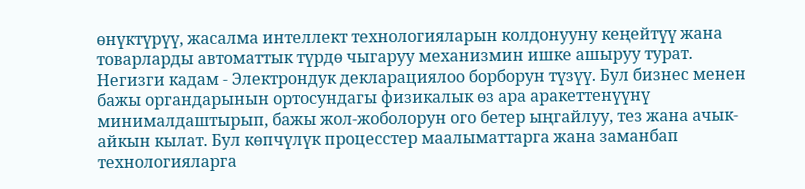өнүктүрүү, жасалма интеллект технологияларын колдонууну кеңейтүү жана товарларды автоматтык түрдө чыгаруу механизмин ишке ашыруу турат.
Негизги кадам - Электрондук декларациялоо борборун түзүү. Бул бизнес менен бажы органдарынын ортосундагы физикалык өз ара аракеттенүүнү минималдаштырып, бажы жол-жоболорун ого бетер ыңгайлуу, тез жана ачык-айкын кылат. Бул көпчүлүк процесстер маалыматтарга жана заманбап технологияларга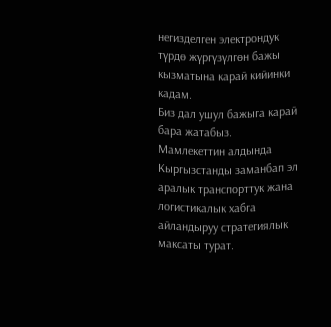негизделген электрондук түрдө жүргүзүлгөн бажы кызматына карай кийинки кадам.
Биз дал ушул бажыга карай бара жатабыз. Мамлекеттин алдында Кыргызстанды заманбап эл аралык транспорттук жана логистикалык хабга айландыруу стратегиялык максаты турат.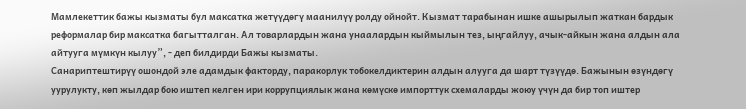Мамлекеттик бажы кызматы бул максатка жетүүдөгү маанилүү ролду ойнойт. Кызмат тарабынан ишке ашырылып жаткан бардык реформалар бир максатка багытталган. Ал товарлардын жана унаалардын кыймылын тез, ыңгайлуу, ачык-айкын жана алдын ала айтууга мүмкүн кылуу”, - деп билдирди Бажы кызматы.
Санариптештирүү ошондой эле адамдык факторду, паракорлук тобокелдиктерин алдын алууга да шарт түзүүдө. Бажынын өзүндөгү уурулукту, көп жылдар бою иштеп келген ири коррупциялык жана көмүскө импорттук схемаларды жоюу үчүн да бир топ иштер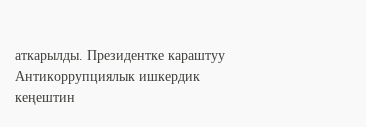аткарылды. Президентке караштуу Антикоррупциялык ишкердик кеңештин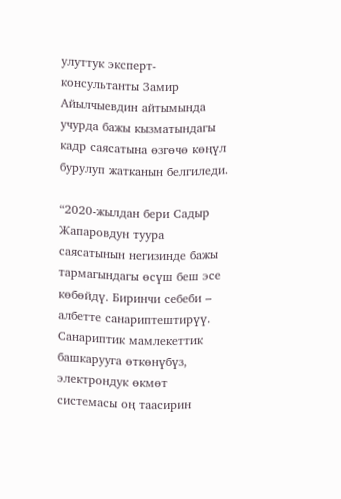улуттук эксперт-консультанты Замир Айылчыевдин айтымында учурда бажы кызматындагы кадр саясатына өзгөчө көңүл бурулуп жатканын белгиледи.

“2020-жылдан бери Садыр Жапаровдун туура саясатынын негизинде бажы тармагындагы өсүш беш эсе көбөйдү. Биринчи себеби – албетте санариптештирүү. Санариптик мамлекеттик башкарууга өткөнүбүз, электрондук өкмөт системасы оң таасирин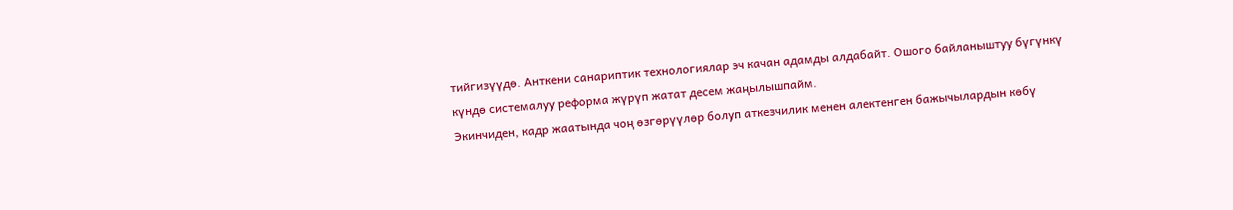тийгизүүдө. Анткени санариптик технологиялар эч качан адамды алдабайт. Ошого байланыштуу бүгүнкү күндө системалуу реформа жүрүп жатат десем жаңылышпайм.
Экинчиден, кадр жаатында чоң өзгөрүүлөр болуп аткезчилик менен алектенген бажычылардын көбү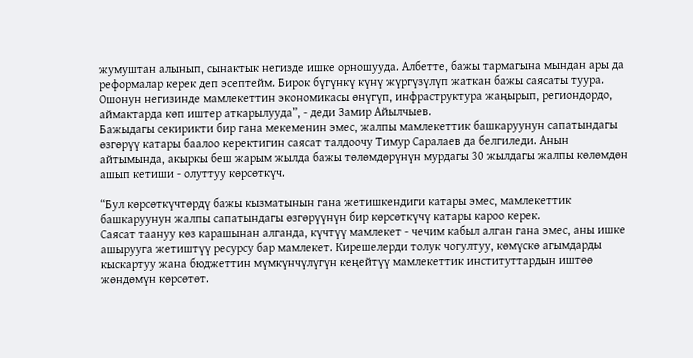жумуштан алынып, сынактык негизде ишке орношууда. Албетте, бажы тармагына мындан ары да реформалар керек деп эсептейм. Бирок бүгүнкү күнү жүргүзүлүп жаткан бажы саясаты туура. Ошонун негизинде мамлекеттин экономикасы өнүгүп, инфраструктура жаңырып, региондордо, аймактарда көп иштер аткарылууда”, - деди Замир Айылчыев.
Бажыдагы секирикти бир гана мекеменин эмес, жалпы мамлекеттик башкаруунун сапатындагы өзгөрүү катары баалоо керектигин саясат талдоочу Тимур Саралаев да белгиледи. Анын айтымында, акыркы беш жарым жылда бажы төлөмдөрүнүн мурдагы 30 жылдагы жалпы көлөмдөн ашып кетиши - олуттуу көрсөткүч.

“Бул көрсөткүчтөрдү бажы кызматынын гана жетишкендиги катары эмес, мамлекеттик башкаруунун жалпы сапатындагы өзгөрүүнүн бир көрсөткүчү катары кароо керек.
Саясат таануу көз карашынан алганда, күчтүү мамлекет - чечим кабыл алган гана эмес, аны ишке ашырууга жетиштүү ресурсу бар мамлекет. Кирешелерди толук чогултуу, көмүскө агымдарды кыскартуу жана бюджеттин мүмкүнчүлүгүн кеңейтүү мамлекеттик институттардын иштөө жөндөмүн көрсөтөт.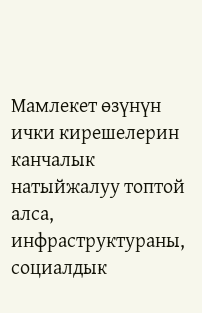Мамлекет өзүнүн ички кирешелерин канчалык натыйжалуу топтой алса, инфраструктураны, социалдык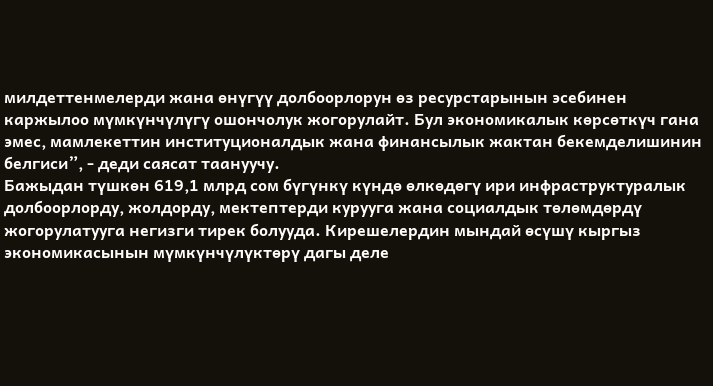милдеттенмелерди жана өнүгүү долбоорлорун өз ресурстарынын эсебинен каржылоо мүмкүнчүлүгү ошончолук жогорулайт. Бул экономикалык көрсөткүч гана эмес, мамлекеттин институционалдык жана финансылык жактан бекемделишинин белгиси”, - деди саясат таануучу.
Бажыдан түшкөн 619,1 млрд сом бүгүнкү күндө өлкөдөгү ири инфраструктуралык долбоорлорду, жолдорду, мектептерди курууга жана социалдык төлөмдөрдү жогорулатууга негизги тирек болууда. Кирешелердин мындай өсүшү кыргыз экономикасынын мүмкүнчүлүктөрү дагы деле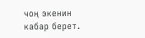чоң экенин кабар берет.